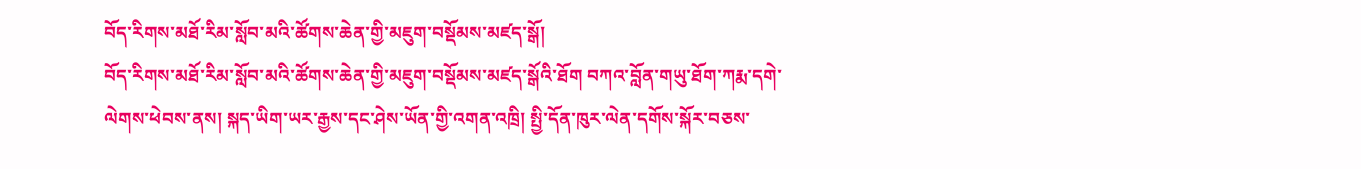བོད་རིགས་མཐོ་རིམ་སློབ་མའི་ཚོགས་ཆེན་གྱི་མཇུག་བསྡོམས་མཛད་སྒོ།
བོད་རིགས་མཐོ་རིམ་སློབ་མའི་ཚོགས་ཆེན་གྱི་མཇུག་བསྡོམས་མཛད་སྒོའི་ཐོག བཀའ་བློན་གཡུ་ཐོག་ཀརྨ་དགེ་ལེགས་ཕེབས་ནས། སྐད་ཡིག་ཡར་རྒྱས་དང་ཤེས་ཡོན་གྱི་འགན་འཁྲི། སྤྱི་དོན་ཁུར་ལེན་དགོས་སྐོར་བཅས་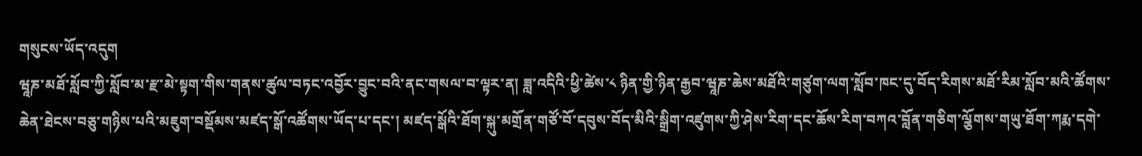གསུངས་ཡོད་འདུག
ཝཱཎ་མཐོ་སློབ་ཀྱི་སློབ་མ་རྫ་མེ་སྟག་གིས་གནས་ཚུལ་བཏང་འབྱོར་བྱུང་བའི་ནང་གསལ་བ་ལྟར་ན། ཟླ་འདིའི་ཕྱི་ཚེས་༨ ཉིན་གྱི་ཉིན་རྒྱབ་ཝཱཎ་ཆེས་མཐོའི་གཙུག་ལག་སློབ་ཁང་དུ་བོད་རིགས་མཐོ་རིམ་སློབ་མའི་ཚོགས་ཆེན་ཐེངས་བཅུ་གཉིས་པའི་མཇུག་བསྡོམས་མཛད་སྒོ་འཚོགས་ཡོད་པ་དང་། མཛད་སྒོའི་ཐོག་སྐུ་མགྲོན་གཙོ་བོ་དབུས་བོད་མིའི་སྒྲིག་འཛུགས་ཀྱི་ཤེས་རིག་དང་ཆོས་རིག་བཀའ་བློན་གཅིག་ལྕོགས་གཡུ་ཐོག་ཀརྨ་དགེ་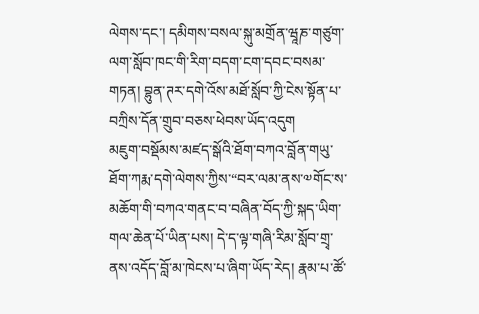ལེགས་དང་། དམིགས་བསལ་སྐུ་མགྲོན་ཝཱཎ་གཙུག་ལག་སློབ་ཁང་གི་རིག་བདག་ངག་དབང་བསམ་གཏན། བྷུན་ཊར་དགེ་འོས་མཐོ་སློབ་ཀྱི་ངེས་སྟོན་པ་བཀྲིས་དོན་གྲུབ་བཅས་ཕེབས་ཡོད་འདུག
མཇུག་བསྡོམས་མཛད་སྒོའི་ཐོག་བཀའ་བློན་གཡུ་ཐོག་ཀརྨ་དགེ་ལེགས་ཀྱིས་“བར་ལམ་ནས་༧གོང་ས་མཆོག་གི་བཀའ་གནང་བ་བཞིན་བོད་ཀྱི་སྐད་ཡིག་གལ་ཆེན་པོ་ཡིན་པས། དེ་ད་ལྟ་གཞི་རིམ་སློབ་གྲྭ་ནས་འདོད་བློ་མ་ཁེངས་པ་ཞིག་ཡོད་རེད། རྣམ་པ་ཚོ་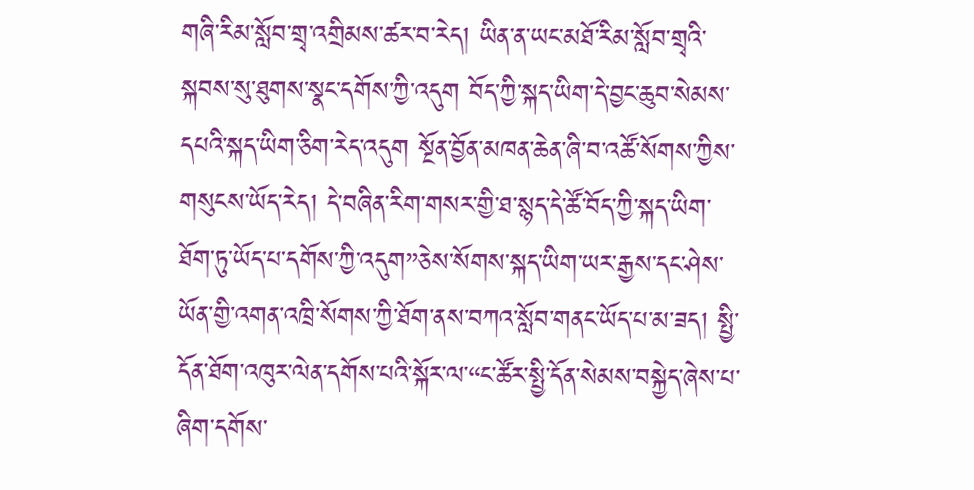གཞི་རིམ་སློབ་གྲྭ་འགྲིམས་ཚར་བ་རེད། ཡིན་ན་ཡང་མཐོ་རིམ་སློབ་གྲྭའི་སྐབས་སུ་ཐུགས་སྣང་དགོས་ཀྱི་འདུག བོད་ཀྱི་སྐད་ཡིག་དེ་བྱང་ཆུབ་སེམས་དཔའི་སྐད་ཡིག་ཅིག་རེད་འདུག སྔོན་བྱོན་མཁན་ཆེན་ཞི་བ་འཚོ་སོགས་ཀྱིས་གསུངས་ཡོད་རེད། དེ་བཞིན་རིག་གསར་གྱི་ཐ་སྙད་དེ་ཚོ་བོད་ཀྱི་སྐད་ཡིག་ཐོག་ཏུ་ཡོད་པ་དགོས་ཀྱི་འདུག”ཅེས་སོགས་སྐད་ཡིག་ཡར་རྒྱས་དང་ཤེས་ཡོན་གྱི་འགན་འཁྲི་སོགས་ཀྱི་ཐོག་ནས་བཀའ་སློབ་གནང་ཡོད་པ་མ་ཟད། སྤྱི་དོན་ཐོག་འཁུར་ལེན་དགོས་པའི་སྐོར་ལ་“ང་ཚོར་སྤྱི་དོན་སེམས་བསྐྱེད་ཞེས་པ་ཞིག་དགོས་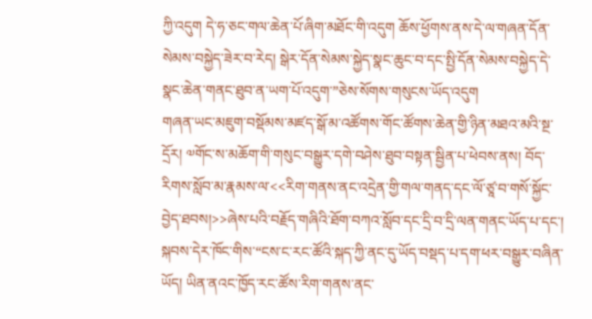ཀྱི་འདུག དེ་ཧ་ཅང་གལ་ཆེན་པོ་ཞིག་མཐོང་གི་འདུག ཆོས་ཕྱོགས་ནས་དེ་ལ་གཞན་དོན་སེམས་བསྐྱེད་ཟེར་བ་རེད། སྒེར་དོན་སེམས་སྐྱེད་སྣང་ཆུང་བ་དང་སྤྱི་དོན་སེམས་བསྐྱེད་དེ་སྣང་ཆེན་གནང་ཐུབ་ན་ཡག་པོ་འདུག་”ཅེས་སོགས་གསུངས་ཡོད་འདུག
གཞན་ཡང་མཇུག་བསྡོམས་མཛད་སྒོ་མ་འཚོགས་གོང་ཚོགས་ཆེན་གྱི་ཉིན་མཐའ་མའི་སྔ་དྲོར། ༧གོང་ས་མཆོག་གི་གསུང་བསྒྱུར་དགེ་བཤེས་ཐུབ་བསྟན་སྦྱིན་པ་ཕེབས་ནས། བོད་རིགས་སློབ་མ་རྣམས་ལ་<<རིག་གནས་ནང་འདྲེན་གྱི་གལ་གནད་དང་ལོ་ཙཱ་བ་གསོ་སྐྱོང་བྱེད་ཐབས།>>ཞེས་པའི་བརྗོད་གཞིའི་ཐོག་བཀའ་སློབ་དང་དྲི་བ་དྲི་ལན་གནང་ཡོད་པ་དང་། སྐབས་དེར་ཁོང་གིས་“ངས་ང་རང་ཚོའི་སྐད་ཀྱི་ནང་དུ་ཡོད་བསྡད་པ་དག་ཕར་བསྒྱུར་བཞིན་ཡོད། ཡིན་ནའང་ཁྱོད་རང་ཚོས་རིག་གནས་ནང་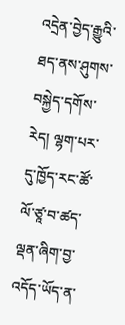འདྲེན་བྱེད་རྒྱུའི་ཐད་ནས་ཤུགས་བསྐྱེད་དགོས་རེད། ལྷག་པར་དུ་ཁྱོད་རང་ཚོ་ལོ་ཙཱ་བ་ཚད་ལྡན་ཞིག་བྱ་འདོད་ཡོད་ན་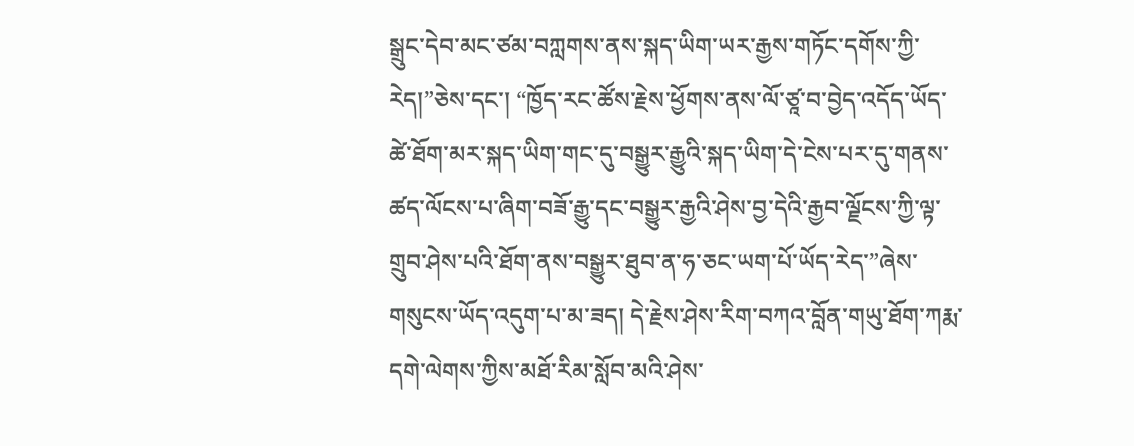སྒྲུང་དེབ་མང་ཙམ་བཀླགས་ནས་སྐད་ཡིག་ཡར་རྒྱས་གཏོང་དགོས་ཀྱི་རེད།”ཅེས་དང་། “ཁྱོད་རང་ཚོས་རྗེས་ཕྱོགས་ནས་ལོ་ཙཱ་བ་བྱེད་འདོད་ཡོད་ཚེ་ཐོག་མར་སྐད་ཡིག་གང་དུ་བསྒྱུར་རྒྱུའི་སྐད་ཡིག་དེ་ངེས་པར་དུ་གནས་ཚད་ལོངས་པ་ཞིག་བཟོ་རྒྱུ་དང་བསྒྱུར་རྒྱའི་ཤེས་བྱ་དེའི་རྒྱབ་ལྗོངས་ཀྱི་ལྟ་གྲུབ་ཤེས་པའི་ཐོག་ནས་བསྒྱུར་ཐུབ་ན་ཧ་ཅང་ཡག་པོ་ཡོད་རེད་”ཞེས་གསུངས་ཡོད་འདུག་པ་མ་ཟད། དེ་རྗེས་ཤེས་རིག་བཀའ་བློན་གཡུ་ཐོག་ཀརྨ་དགེ་ལེགས་ཀྱིས་མཐོ་རིམ་སློབ་མའི་ཤེས་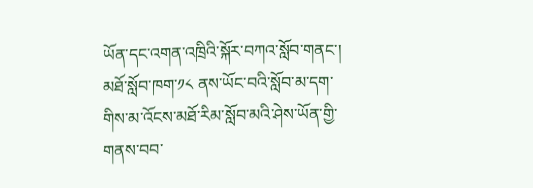ཡོན་དང་འགན་འཁྲིའི་སྐོར་བཀའ་སློབ་གནང་།
མཐོ་སློབ་ཁག་༡༨ ནས་ཡོང་བའི་སློབ་མ་དག་གིས་མ་འོངས་མཐོ་རིམ་སློབ་མའི་ཤེས་ཡོན་གྱི་གནས་བབ་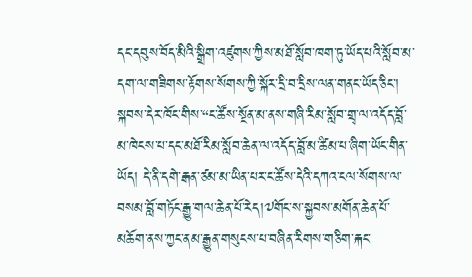དང་དབུས་བོད་མིའི་སྒྲིག་འཛུགས་ཀྱིས་མཐོ་སློབ་ཁག་ཏུ་ཡོད་པའི་སློབ་མ་དག་ལ་གཟིགས་རྟོགས་སོགས་ཀྱི་སྐོར་དྲི་བ་དྲིས་ལན་གནང་ཡོད་ཅིང་། སྐབས་དེར་ཁོང་གིས་“ང་ཚོས་སྔོན་མ་ནས་གཞི་རིམ་སློབ་གྲྭ་ལ་འདོད་བློ་མ་ཁེངས་པ་དང་མཐོ་རིམ་སློབ་ཆེན་ལ་འདོད་བློ་མ་ཚིམ་པ་ཞིག་ཡོང་གིན་ཡོད། དེ་ནི་དགེ་རྒན་ཙམ་མ་ཡིན་པར་ང་ཚོས་དེའི་དཀའ་ངལ་སོགས་ལ་བསམ་བློ་གཏོང་རྒྱུ་གལ་ཆེན་པོ་རེད།༧གོང་ས་སྐྱབས་མགོན་ཆེན་པོ་མཆོག་ནས་ཀྱང་ནམ་རྒྱུན་གསུངས་པ་བཞིན་རིགས་གཅིག་རྐང་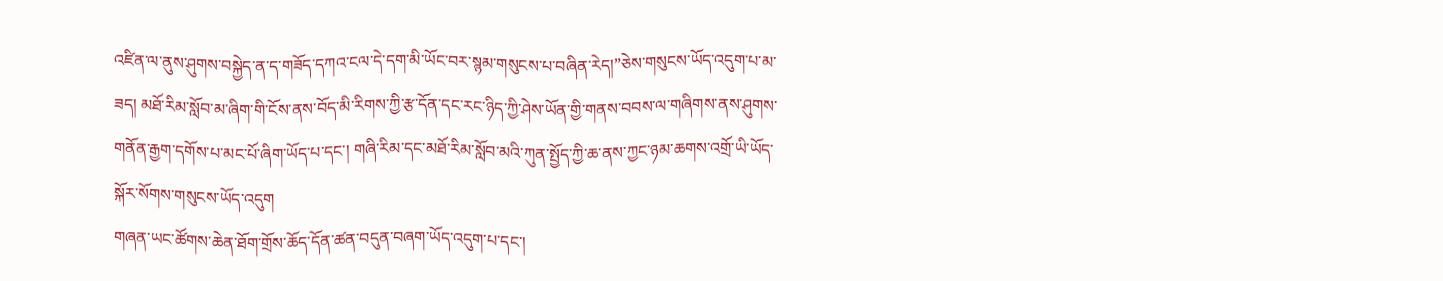འཛིན་ལ་ནུས་ཤུགས་བསྐྱེད་ན་ད་གཟོད་དཀའ་ངལ་དེ་དག་མི་ཡོང་བར་སྙམ་གསུངས་པ་བཞིན་རེད།”ཅེས་གསུངས་ཡོད་འདུག་པ་མ་ཟད། མཐོ་རིམ་སློབ་མ་ཞིག་གི་ངོས་ནས་བོད་མི་རིགས་ཀྱི་རྩ་དོན་དང་རང་ཉིད་ཀྱི་ཤེས་ཡོན་གྱི་གནས་བབས་ལ་གཞིགས་ནས་ཤུགས་གནོན་རྒྱག་དགོས་པ་མང་པོ་ཞིག་ཡོད་པ་དང་། གཞི་རིམ་དང་མཐོ་རིམ་སློབ་མའི་ཀུན་སྤྱོད་ཀྱི་ཆ་ནས་ཀྱང་ཉམ་ཆགས་འགྲོ་ཡི་ཡོད་སྐོར་སོགས་གསུངས་ཡོད་འདུག
གཞན་ཡང་ཚོགས་ཆེན་ཐོག་གྲོས་ཆོད་དོན་ཚན་བདུན་བཞག་ཡོད་འདུག་པ་དང་།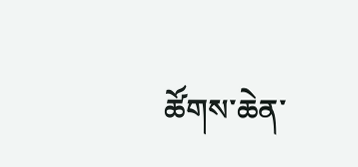ཚོགས་ཆེན་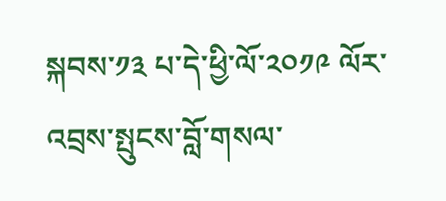སྐབས་༡༣ པ་དེ་ཕྱི་ལོ་༢༠༡༩ ལོར་འབྲས་སྤུངས་བློ་གསལ་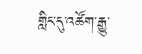གླིང་དུ་འཚོག་རྒྱུ་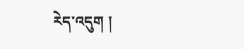རེད་འདུག །